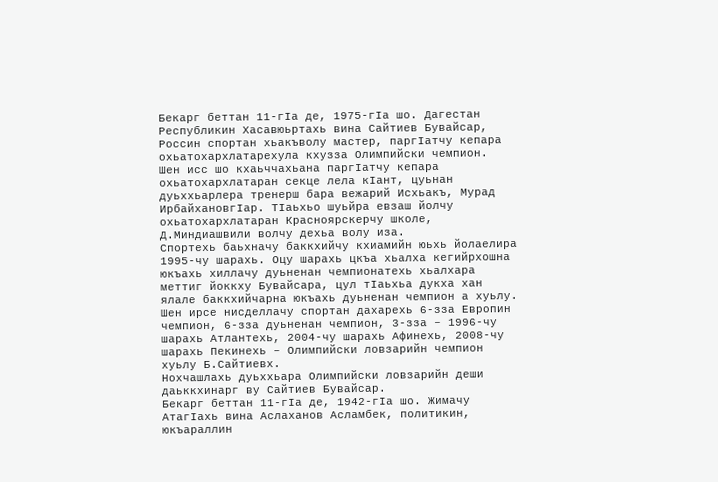Бекарг беттан 11-гIа де, 1975-гIа шо. Дагестан Республикин Хасавюьртахь вина Сайтиев Бувайсар, Россин спортан хьакъволу мастер, паргIатчу кепара охьатохархлатарехула кхузза Олимпийски чемпион.
Шен исс шо кхаьччахьана паргIатчу кепара охьатохархлатаран секце лела кIант, цуьнан дуьххьарлера тренерш бара вежарий Исхьакъ, Мурад ИрбайхановгIар. ТIаьхьо шуьйра евзаш йолчу охьатохархлатаран Красноярскерчу школе, Д.Миндиашвили волчу дехьа волу иза.
Спортехь баьхначу баккхийчу кхиамийн юьхь йолаелира 1995-чу шарахь. Оцу шарахь цкъа хьалха кегийрхошна юкъахь хиллачу дуьненан чемпионатехь хьалхара меттиг йоккху Бувайсара, цул тIаьхьа дукха хан ялале баккхийчарна юкъахь дуьненан чемпион а хуьлу.
Шен ирсе нисделлачу спортан дахарехь 6-зза Европин чемпион, 6-зза дуьненан чемпион, 3-зза – 1996-чу шарахь Атлантехь, 2004-чу шарахь Афинехь, 2008-чу шарахь Пекинехь – Олимпийски ловзарийн чемпион хуьлу Б.Сайтиевх.
Нохчашлахь дуьххьара Олимпийски ловзарийн деши даьккхинарг ву Сайтиев Бувайсар.
Бекарг беттан 11-гIа де, 1942-гIа шо. Жимачу АтагIахь вина Аслаханов Асламбек, политикин, юкъараллин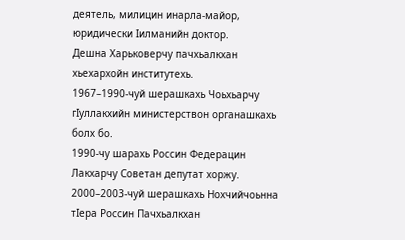деятель, милицин инарла-майор, юридически Iилманийн доктор.
Дешна Харьковерчу пачхьалкхан хьехархойн институтехь.
1967–1990-чуй шерашкахь Чоьхьарчу гIуллакхийн министерствон органашкахь болх бо.
1990-чу шарахь Россин Федерацин Лакхарчу Советан депутат хоржу.
2000–2003-чуй шерашкахь Нохчийчоьнна тIера Россин Пачхьалкхан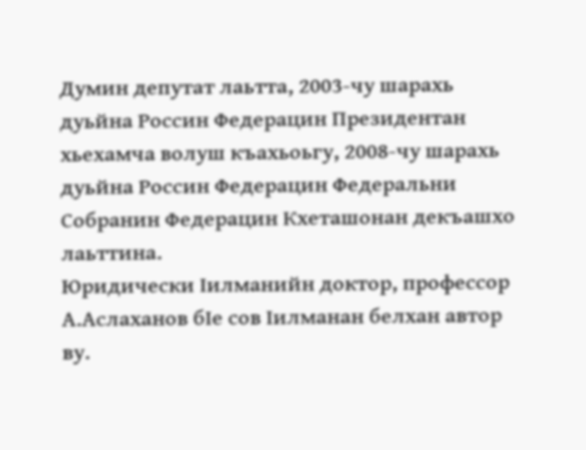Думин депутат лаьтта, 2003-чу шарахь дуьйна Россин Федерацин Президентан хьехамча волуш къахьоьгу, 2008-чу шарахь дуьйна Россин Федерацин Федеральни Собранин Федерацин Кхеташонан декъашхо лаьттина.
Юридически Iилманийн доктор, профессор А.Аслаханов бIе сов Iилманан белхан автор ву.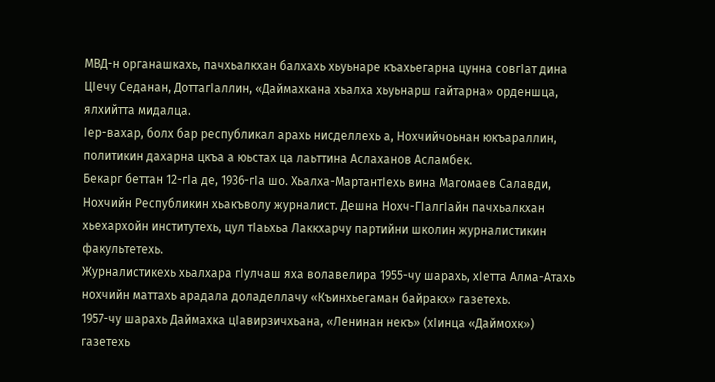МВД-н органашкахь, пачхьалкхан балхахь хьуьнаре къахьегарна цунна совгIат дина ЦIечу Седанан, ДоттагIаллин, «Даймахкана хьалха хьуьнарш гайтарна» орденшца, ялхийтта мидалца.
Iер-вахар, болх бар республикал арахь нисделлехь а, Нохчийчоьнан юкъараллин, политикин дахарна цкъа а юьстах ца лаьттина Аслаханов Асламбек.
Бекарг беттан 12-гIа де, 1936-гIа шо. Хьалха-МартантIехь вина Магомаев Салавди, Нохчийн Республикин хьакъволу журналист. Дешна Нохч-ГIалгIайн пачхьалкхан хьехархойн институтехь, цул тIаьхьа Лаккхарчу партийни школин журналистикин факультетехь.
Журналистикехь хьалхара гIулчаш яха волавелира 1955-чу шарахь, хIетта Алма-Атахь нохчийн маттахь арадала доладеллачу «Къинхьегаман байракх» газетехь.
1957-чу шарахь Даймахка цIавирзичхьана, «Ленинан некъ» (хIинца «Даймохк») газетехь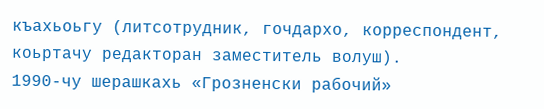къахьоьгу (литсотрудник, гочдархо, корреспондент, коьртачу редакторан заместитель волуш).
1990-чу шерашкахь «Грозненски рабочий»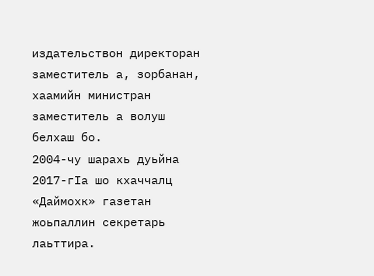издательствон директоран заместитель а, зорбанан, хаамийн министран заместитель а волуш белхаш бо.
2004-чу шарахь дуьйна 2017-гIа шо кхаччалц «Даймохк» газетан жоьпаллин секретарь лаьттира.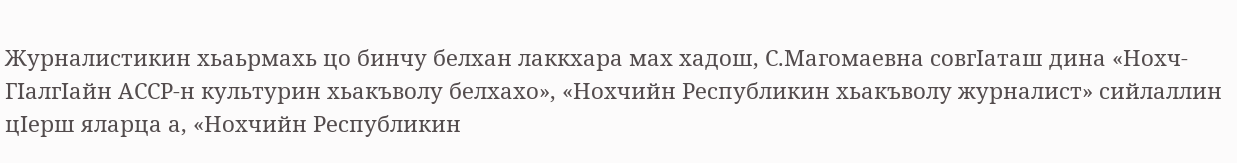Журналистикин хьаьрмахь цо бинчу белхан лаккхара мах хадош, С.Магомаевна совгIаташ дина «Нохч-ГIалгIайн АССР-н культурин хьакъволу белхахо», «Нохчийн Республикин хьакъволу журналист» сийлаллин цIерш яларца а, «Нохчийн Республикин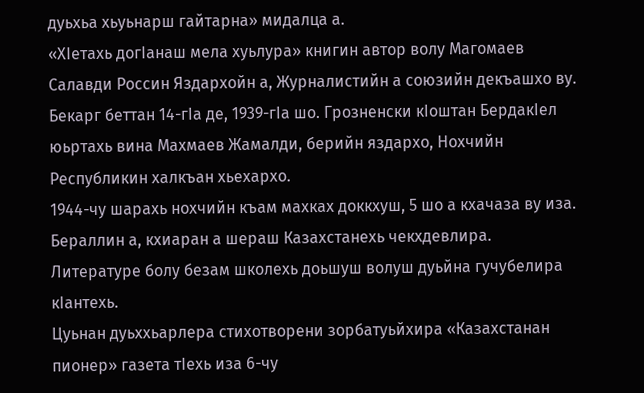дуьхьа хьуьнарш гайтарна» мидалца а.
«ХIетахь догIанаш мела хуьлура» книгин автор волу Магомаев Салавди Россин Яздархойн а, Журналистийн а союзийн декъашхо ву.
Бекарг беттан 14-гIа де, 1939-гIа шо. Грозненски кIоштан БердакIел юьртахь вина Махмаев Жамалди, берийн яздархо, Нохчийн Республикин халкъан хьехархо.
1944-чу шарахь нохчийн къам махках доккхуш, 5 шо а кхачаза ву иза. Бераллин а, кхиаран а шераш Казахстанехь чекхдевлира.
Литературе болу безам школехь доьшуш волуш дуьйна гучубелира кIантехь.
Цуьнан дуьххьарлера стихотворени зорбатуьйхира «Казахстанан пионер» газета тIехь иза 6-чу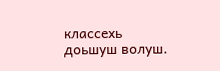классехь доьшуш волуш.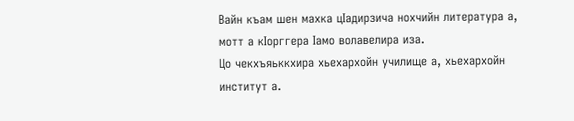Вайн къам шен махка цIадирзича нохчийн литература а, мотт а кIорггера Iамо волавелира иза.
Цо чекхъяьккхира хьехархойн училище а, хьехархойн институт а.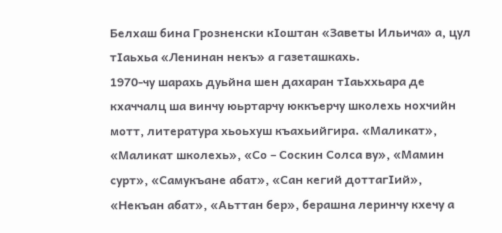Белхаш бина Грозненски кIоштан «Заветы Ильича» а, цул тIаьхьа «Ленинан некъ» а газеташкахь.
1970-чу шарахь дуьйна шен дахаран тIаьххьара де кхаччалц ша винчу юьртарчу юккъерчу школехь нохчийн мотт, литература хьоьхуш къахьийгира. «Маликат», «Маликат школехь», «Со – Соскин Солса ву», «Мамин сурт», «Самукъане абат», «Сан кегий доттагIий», «Некъан абат», «Аьттан бер», берашна леринчу кхечу а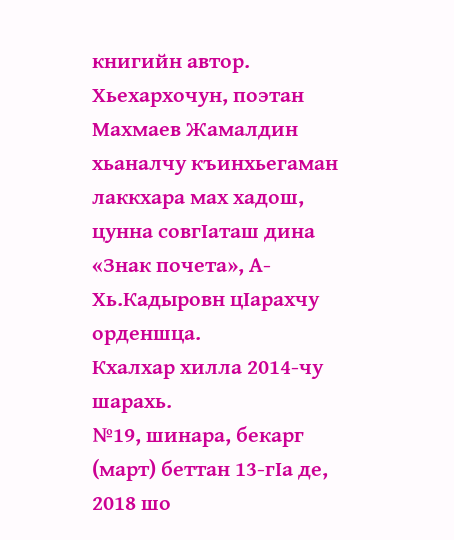книгийн автор.
Хьехархочун, поэтан Махмаев Жамалдин хьаналчу къинхьегаман лаккхара мах хадош, цунна совгIаташ дина «Знак почета», А-Хь.Кадыровн цIарахчу орденшца.
Кхалхар хилла 2014-чу шарахь.
№19, шинара, бекарг (март) беттан 13-гIа де, 2018 шо